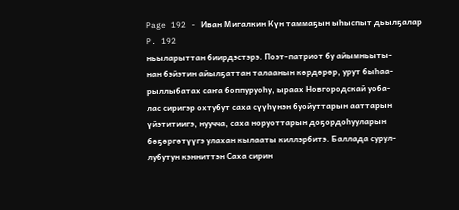Page 192 - Иван Мигалкин Күн таммаҕын ыһыспыт дьылҕалар
P. 192
ньыларыттан биирдэстэрэ. Поэт-патриот бу айымньыты-
нан бэйэтин айылҕаттан талаанын көрдөрөр, урут быһаа-
рыллыбатах саҥа боппуруоһу, ыраах Новгородскай уоба-
лас сиригэр охтубут саха сүүһүнэн буойуттарын ааттарын
үйэтитиигэ, нуучча, саха норуоттарын доҕордоһууларын
бөҕөргөтүүгэ улахан кылааты киллэрбитэ. Баллада сурул-
лубутун кэнниттэн Саха сирин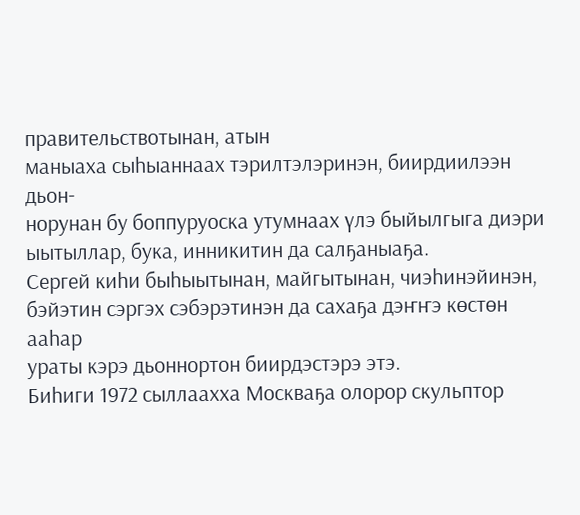правительствотынан, атын
маныаха сыһыаннаах тэрилтэлэринэн, биирдиилээн дьон-
норунан бу боппуруоска утумнаах үлэ быйылгыга диэри
ыытыллар, бука, инникитин да салҕаныаҕа.
Сергей киһи быһыытынан, майгытынан, чиэһинэйинэн,
бэйэтин сэргэх сэбэрэтинэн да сахаҕа дэҥҥэ көстөн ааһар
ураты кэрэ дьоннортон биирдэстэрэ этэ.
Биһиги 1972 сыллаахха Москваҕа олорор скульптор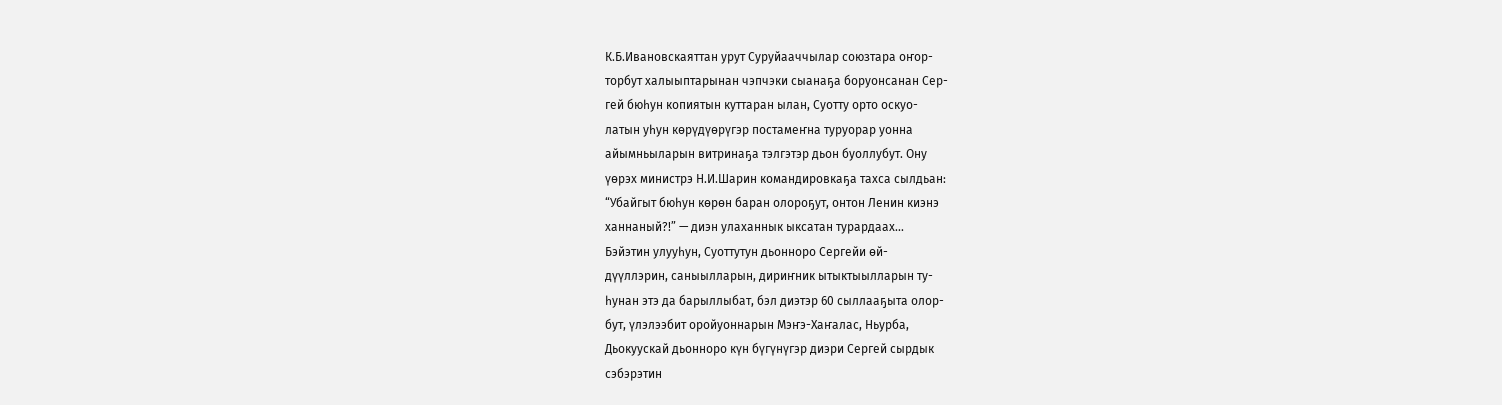К.Б.Ивановскаяттан урут Суруйааччылар союзтара оҥор-
торбут халыыптарынан чэпчэки сыанаҕа боруонсанан Сер-
гей бюһун копиятын куттаран ылан, Суотту орто оскуо-
латын уһун көрүдүөрүгэр постамеҥна туруорар уонна
айымньыларын витринаҕа тэлгэтэр дьон буоллубут. Ону
үөрэх министрэ Н.И.Шарин командировкаҕа тахса сылдьан:
“Убайгыт бюһун көрөн баран олороҕут, онтон Ленин киэнэ
ханнаный?!” — диэн улаханнык ыксатан турардаах...
Бэйэтин улууһун, Суоттутун дьонноро Сергейи өй-
дүүллэрин, саныылларын, дириҥник ытыктыылларын ту-
һунан этэ да барыллыбат, бэл диэтэр 60 сыллааҕыта олор-
бут, үлэлээбит оройуоннарын Мэҥэ-Хаҥалас, Ньурба,
Дьокуускай дьонноро күн бүгүнүгэр диэри Сергей сырдык
сэбэрэтин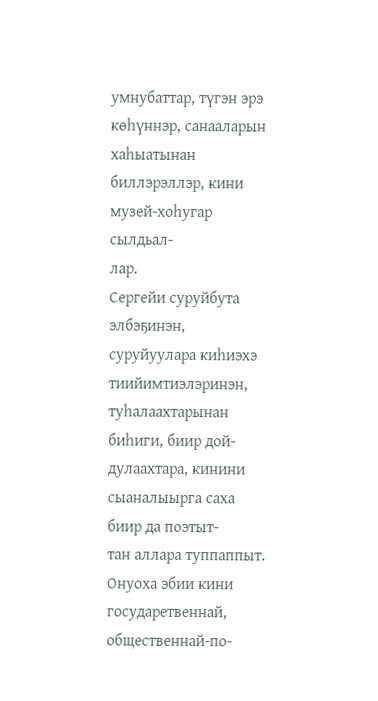умнубаттар, түгэн эрэ көһүннэр, санааларын
хаһыатынан биллэрэллэр, кини музей-хоһугар сылдьал-
лар.
Сергейи суруйбута элбэҕинэн, суруйуулара киһиэхэ
тиийимтиэлэринэн, туһалаахтарынан биһиги, биир дой-
дулаахтара, кинини сыаналыырга саха биир да поэтыт-
тан аллара туппаппыт.
Онуоха эбии кини государетвеннай, общественнай-по-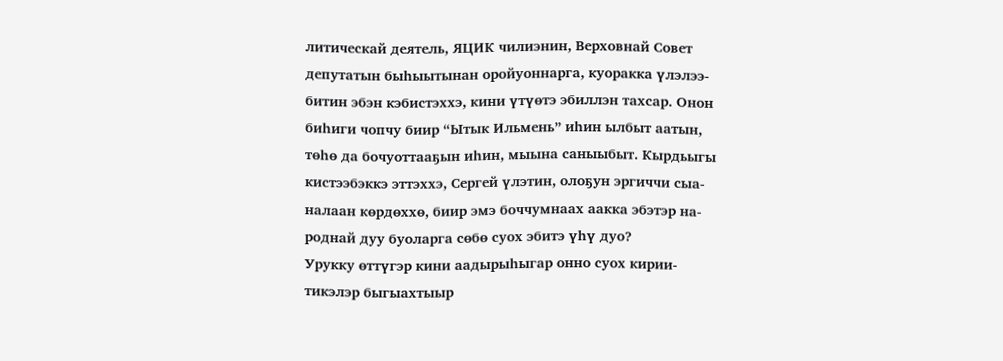литическай деятель, ЯЦИК чилиэнин, Верховнай Совет
депутатын быһыытынан оройуоннарга, куоракка үлэлээ-
битин эбэн кэбистэххэ, кини үтүөтэ эбиллэн тахсар. Онон
биһиги чопчу биир “Ытык Ильмень” иһин ылбыт аатын,
төһө да бочуоттааҕын иһин, мыына саныыбыт. Кырдьыгы
кистээбэккэ эттэххэ, Сергей үлэтин, олоҕун эргиччи сыа-
налаан көрдөххө, биир эмэ боччумнаах аакка эбэтэр на-
роднай дуу буоларга сөбө суох эбитэ үһү дуо?
Урукку өттүгэр кини аадырыһыгар онно суох кирии-
тикэлэр быгыахтыыр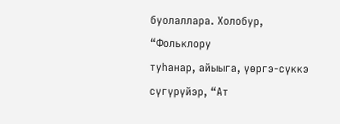буолаллара. Холобур, “Фольклору
туһанар, айыыга, үөргэ-сүккэ сүгүрүйэр, “Ат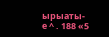ырыаты-
е ^ . 188 «5